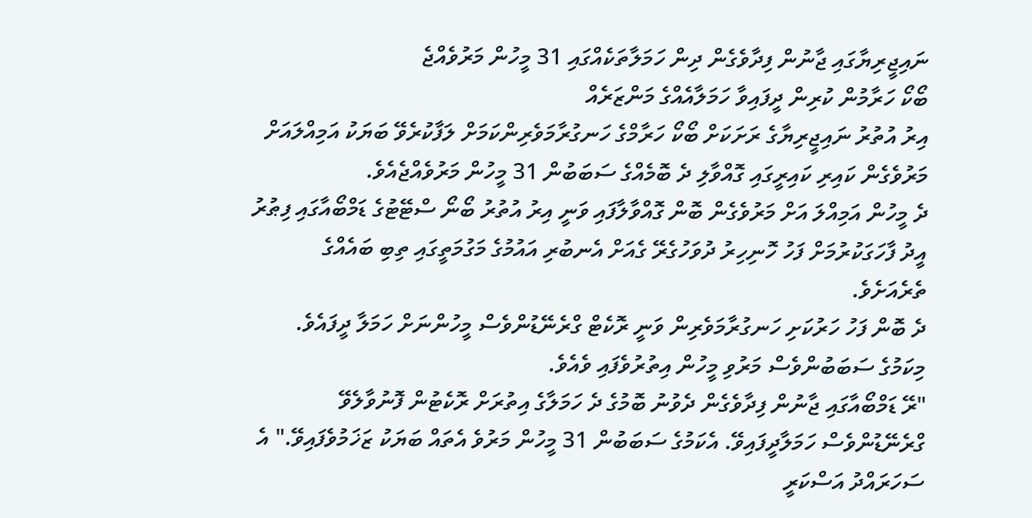ނައިޖީރިޔާގައި ޖާނުން ފިދާވެގެން ދިން ހަމަލާތަކެއްގައި 31 މީހުން މަރުވެއްޖެ
ބޯކޯ ހަރާމުން ކުރިން ދީފައިވާ ހަމަލާއެއްގެ މަންޒަރެއް
އިރު އުތުރު ނައިޖީރިޔާގެ ރަށަކަށް ބޯކޯ ހަރާމްގެ ހަނގުރާމަވެރިންކަމަށް ލަފާކުރެވޭ ބަޔަކު އަމިއްލައަށް މަރުވެގެން ކައިރި ކައިރީގައި ގޮއްވާލި ދެ ބޮމެއްގެ ސަބަބުން 31 މީހުން މަރުވެއްޖެއެވެ.
ދެ މީހުން އަމިއްލަ އަށް މަރުވެގެން ބޮން ގޮއްވާލާފައި ވަނީ އިރު އުތުރު ބޯނޯ ސްޓޭޓުގެ ޑަމްބޯއާގައި ފިޠުރު އީދު ފާހަގަކުރުމަށް ފަހު ހޮނިހިރު ދުވަހުގެރޭ ގެއަށް އެނބުރި އައުމުގެ މަގުމަތީގައި ތިބި ބައެއްގެ ތެރެއަށެވެ.
ދެ ބޮން ފަހު ހަރުކަށި ހަނގުރާމަވެރިން ވަނީ ރޮކެޓް ގްރެނޭޑުންވެސް މީހުންނަށް ހަމަލާ ދީފައެވެ. މިކަމުގެ ސަބަބުންވެސް މަރުވި މީހުން އިތުރުވެފައި ވެއެވެ.
"ރޭ ޑަމްބޯއާގައި ޖާނުން ފިދާވެގެން ދެވުނު ބޮމުގެ ދެ ހަމަލާގެ އިތުރަށް ރޮކެޓުން ފޮނުވާލެވޭ ގްރެނޭޑުންވެސް ހަމަލާދީފައިވޭ. އެކަމުގެ ސަބަބުން 31 މީހުން މަރުވެ އެތައް ބަޔަކު ޒަޚަމުވެފައިވޭ." އެ ސަހަރައްދު އަސްކަރީ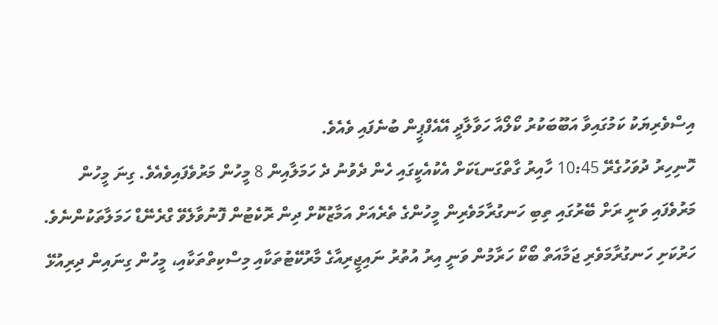އިސްވެރިޔަކު ކަމުގައިވާ އަބޫބަކުރު ކޯލޯއާ ހަވާލާދީ އޭއެފްޕީން ބުނެފައި ވެއެވެ.
ހޮނިހިރު ދުވަހުގެރޭ 10:45 ހާއިރު ގާތްގަނޑަކަށް އެކުއެކީގައި ހެން ދެވުނު ދެ ހަމަލާއިން 8 މީހުން މަރުވެފައިވެއެވެ. ގިނަ މީހުން މަރުވެފައި ވަނީ ރަށް ބޭރުގައި ތިބި ހަނގުރާމަވެރިން މީހުންގެ ތެރެއަށް އަމާޒުކޮށް ދިން ރޮކެޓުން ފޮނުވާލެވޭ ގްރެނޭޑް ހަމަލާތަކުންނެވެ.
ހަރުކަށި ހަނގުރާމަވެރި ޖަމާއަތް ބޯކޯ ހަރާމުން ވަނީ އިރު އުތުރު ނައިޖީރިއާގެ މާރުކޭޓުތަކާއި މިސްކިތްތަކާއި، މީހުން ގިނައިން ދިރިއުޅޭ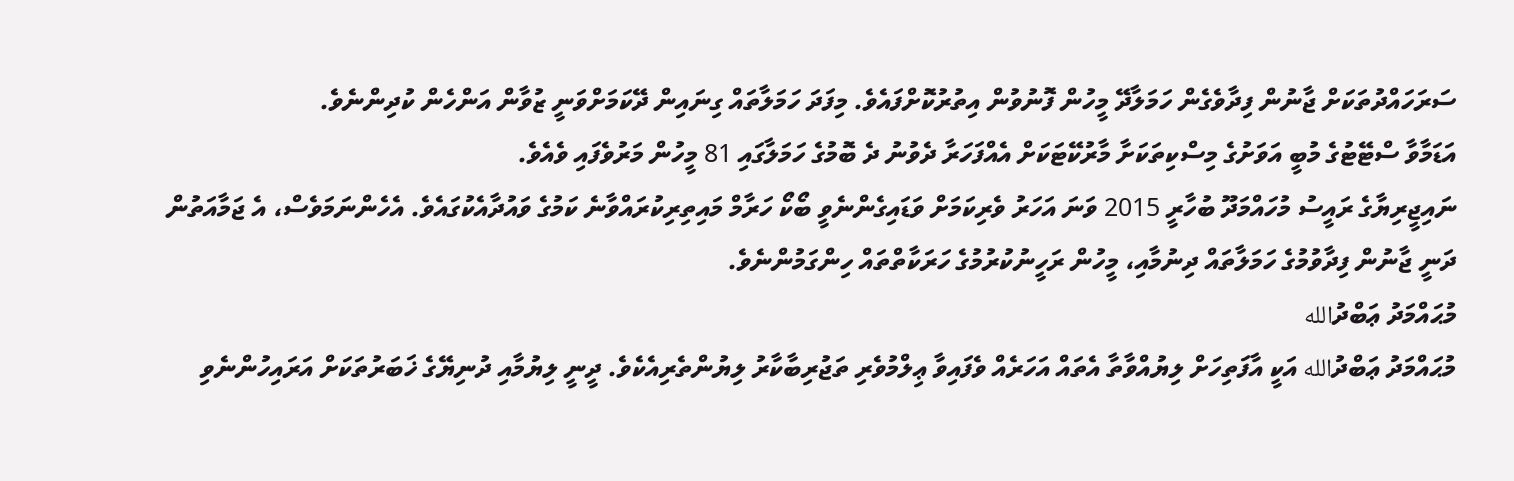ސަރަހައްދުތަކަށް ޖާނުން ފިދާވެގެން ހަމަލާދޭ މީހުން ފޮނުވުން އިތުރުކޮށްފައެވެ. މިފަދަ ހަމަލާތައް ގިނައިން ދޭކަމަށްވަނީ ޒުވާން އަންހެން ކުދިންނެވެ.
އަޑަމާވާ ސްޓޭޓުގެ މުބީ އަވަށުގެ މިސްކިތަކަށާ މާރުކޭޓަކަށް އެއްފަހަރާ ދެވުނު ދެ ބޮމުގެ ހަމަލާގައި 81 މީހުން މަރުވެފައި ވެއެވެ.
ނައިޖީރިޔާގެ ރައީސު މުހައްމަދޫ ބުހާރީ 2015 ވަނަ އަހަރު ވެރިކަމަށް ވަޑައިގެންނެވީ ބޯކޯ ހަރާމް މައިތިރިކުރައްވާނެ ކަމުގެ ވައުދާއެކުގައެވެ. އެހެންނަމަވެސް، އެ ޖަމާއަތުން ދަނީ ޖާނުން ފިދާވުމުގެ ހަމަލާތައް ދިނުމާއި، މީހުން ރަހީނުކުރުމުގެ ހަރަކާތްތައް ހިންގަމުންނެވެ.
މުޙައްމަދު ޢަބްދުالله
މުޙައްމަދު ޢަބްދުالله އަކީ އާފަތިހަށް ލިޔުއްވާތާ އެތައް އަހަރެއް ވެފައިވާ ޢިލްމުވެރި ތަޖުރިބާކާރު ލިޔުންތެރިއެކެވެ. ދީނީ ލިޔުމާއި ދުނިޔޭގެ ޚަބަރުތަކަށް އަރައިހުންނެވި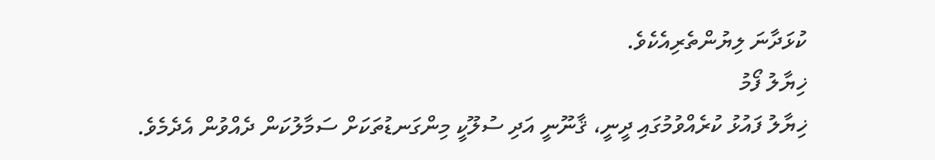ކުޅަދާނަ ލިޔުންތެރިއެކެވެ.
ޚިޔާލު ފޯމު
ޚިޔާލު ފައުޅު ކުރެއްވުމުގައި ދީނީ، ޤާނޫނީ އަދި ސުލޫކީ މިންގަނޑުތަކަށް ސަމާލުކަން ދެއްވުން އެދެމެވެ.